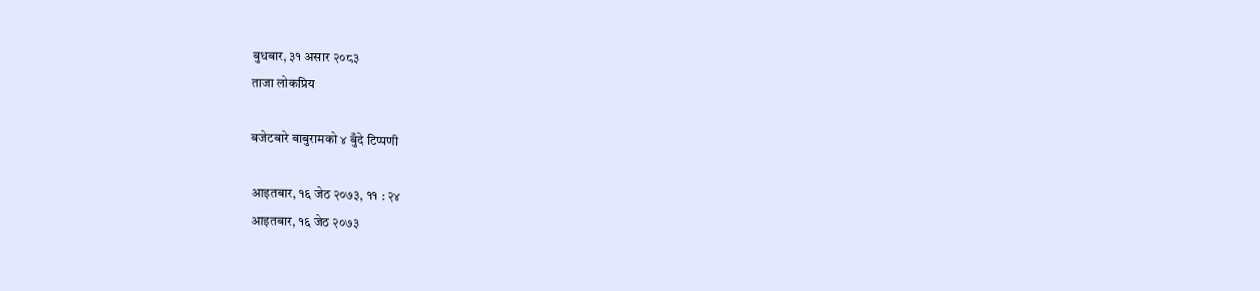बुधबार, ३१ असार २०८३
ताजा लोकप्रिय

बजेटबारे बाबुरामको ४ बुँदे टिप्पणी

आइतबार, १६ जेठ २०७३, ११ : २४
आइतबार, १६ जेठ २०७३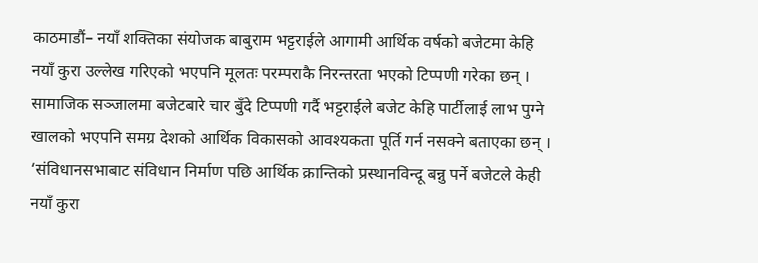काठमाडौं– नयाँ शक्तिका संयोजक बाबुराम भट्टराईले आगामी आर्थिक वर्षको बजेटमा केहि नयाँ कुरा उल्लेख गरिएको भएपनि मूलतः परम्पराकै निरन्तरता भएको टिप्पणी गरेका छन् । सामाजिक सञ्जालमा बजेटबारे चार बुँदे टिप्पणी गर्दै भट्टराईले बजेट केहि पार्टीलाई लाभ पुग्ने खालको भएपनि समग्र देशको आर्थिक विकासको आवश्यकता पूर्ति गर्न नसक्ने बताएका छन् । ‘संविधानसभाबाट संविधान निर्माण पछि आर्थिक क्रान्तिको प्रस्थानविन्दू बन्नु पर्ने बजेटले केही नयाँ कुरा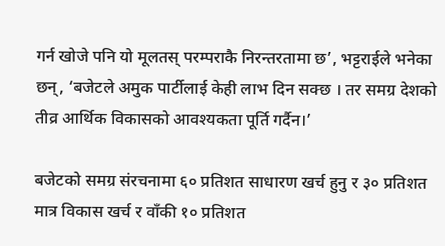गर्न खोजे पनि यो मूलतस् परम्पराकै निरन्तरतामा छ’, भट्टराईले भनेका छन्, ‘बजेटले अमुक पार्टीलाई केही लाभ दिन सक्छ । तर समग्र देशको तीव्र आर्थिक विकासको आवश्यकता पूर्ति गर्दैन।’

बजेटको समग्र संरचनामा ६० प्रतिशत साधारण खर्च हुनु र ३० प्रतिशत मात्र विकास खर्च र वाँकी १० प्रतिशत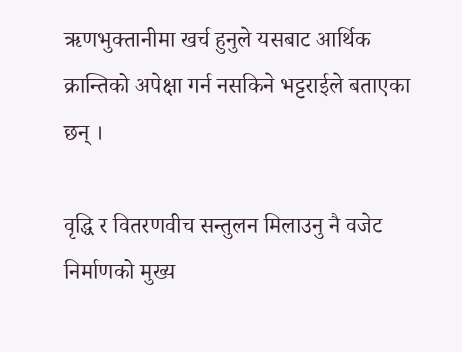ऋणभुक्तानीमा खर्च हुनुले यसबाट आर्थिक क्रान्तिको अपेक्षा गर्न नसकिने भट्टराईले बताएका छन् ।

वृद्धि र वितरणवीच सन्तुलन मिलाउनु नै वजेट निर्माणको मुख्य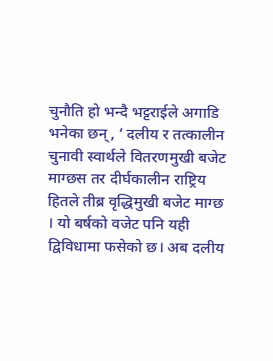चुनौति हो भन्दै भट्टराईले अगाडि भनेका छन्, ‘ दलीय र तत्कालीन चुनावी स्वार्थले वितरणमुखी बजेट माग्छस तर दीर्घकालीन राष्ट्रिय हितले तीब्र वृद्धिमुखी बजेट माग्छ । यो बर्षको वजेट पनि यही द्विविधामा फसेको छ। अब दलीय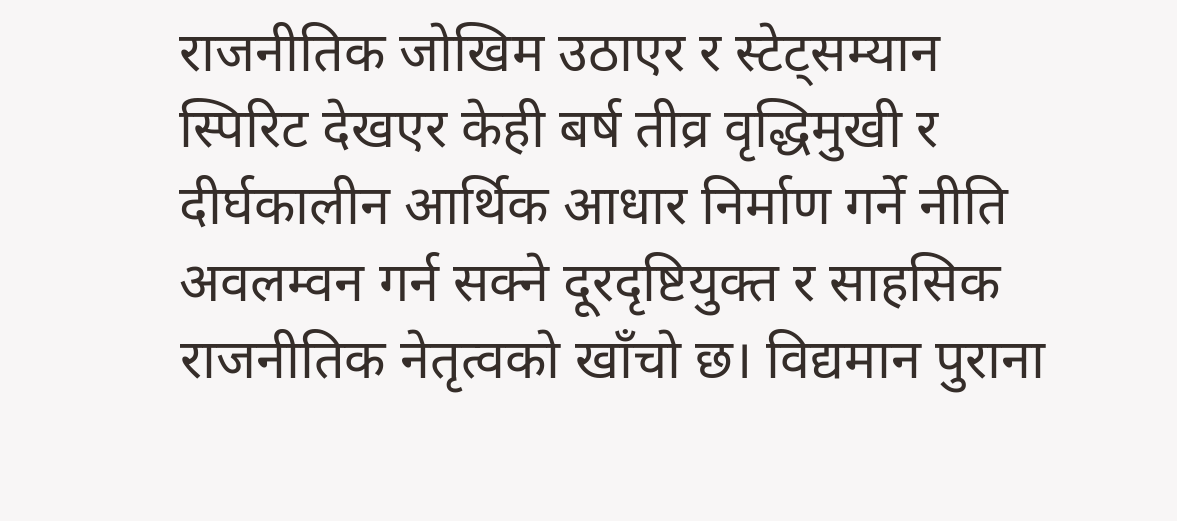राजनीतिक जोखिम उठाएर र स्टेट्सम्यान स्पिरिट देखएर केही बर्ष तीव्र वृद्धिमुखी र दीर्घकालीन आर्थिक आधार निर्माण गर्ने नीति अवलम्वन गर्न सक्ने दूरदृष्टियुक्त र साहसिक राजनीतिक नेतृत्वको खाँचो छ। विद्यमान पुराना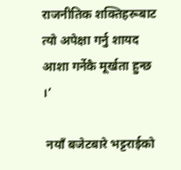राजनीतिक शक्तिहरूबाट त्यो अपेक्षा गर्नु शायद आशा गर्नेकै मूर्खता हुन्छ ।’

 नयाँ बजेटबारे भट्टराईको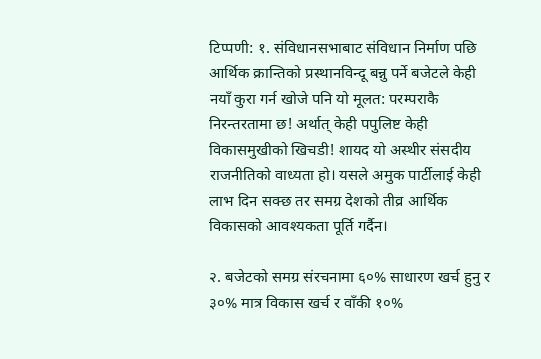टिप्पणी: १. संविधानसभाबाट संविधान निर्माण पछि आर्थिक क्रान्तिको प्रस्थानविन्दू बन्नु पर्ने बजेटले केही नयाँ कुरा गर्न खोजे पनि यो मूलत: परम्पराकै निरन्तरतामा छ! अर्थात् केही पपुलिष्ट केही विकासमुखीको खिचडी! शायद यो अस्थीर संसदीय राजनीतिको वाध्यता हो। यसले अमुक पार्टीलाई केही लाभ दिन सक्छ तर समग्र देशको तीव्र आर्थिक विकासको आवश्यकता पूर्ति गर्दैन।

२. बजेटको समग्र संरचनामा ६०% साधारण खर्च हुनु र ३०% मात्र विकास खर्च र वाँकी १०%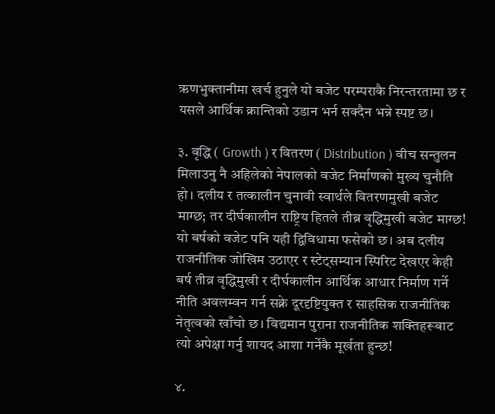ऋणभुक्तानीमा खर्च हुनुले यो बजेट परम्पराकै निरन्तरतामा छ र यसले आर्थिक क्रान्तिको उडान भर्न सक्दैन भन्ने स्पष्ट छ।

३. वृद्धि ( Growth ) र वितरण ( Distribution ) वीच सन्तुलन मिलाउनु नै अहिलेको नेपालको वजेट निर्माणको मुख्य चुनौति हो। दलीय र तत्कालीन चुनावी स्वार्थले वितरणमुखी बजेट माग्छ; तर दीर्घकालीन राष्ट्रिय हितले तीब्र वृद्धिमुखी बजेट माग्छ! यो बर्षको वजेट पनि यही द्विविधामा फसेको छ। अब दलीय राजनीतिक जोखिम उठाएर र स्टेट्सम्यान स्पिरिट देखएर केही बर्ष तीव्र वृद्धिमुखी र दीर्घकालीन आर्थिक आधार निर्माण गर्ने नीति अवलम्वन गर्न सक्ने दूरदृष्टियुक्त र साहसिक राजनीतिक नेतृत्वको खाँचो छ। विद्यमान पुराना राजनीतिक शक्तिहरूबाट त्यो अपेक्षा गर्नु शायद आशा गर्नेकै मूर्खता हुन्छ!

४.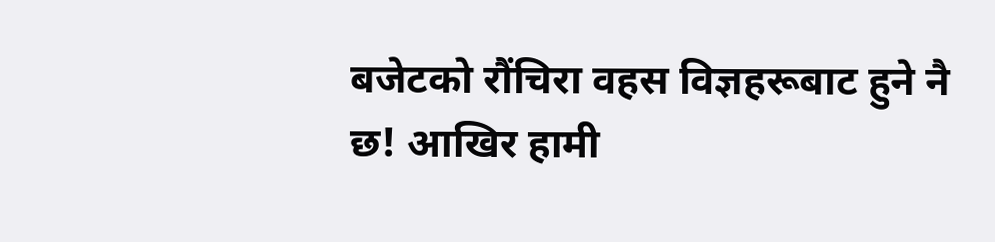बजेटको रौंचिरा वहस विज्ञहरूबाट हुने नै छ! आखिर हामी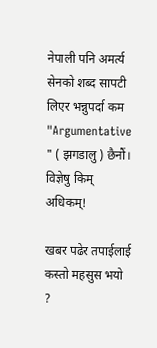नेपाली पनि अमर्त्य सेनको शब्द सापटी लिएर भन्नुपर्दा कम "Argumentative " ( झगडालु ) छैनौं। विज्ञेषु किम् अधिकम्!

खबर पढेर तपाईलाई कस्तो महसुस भयो ?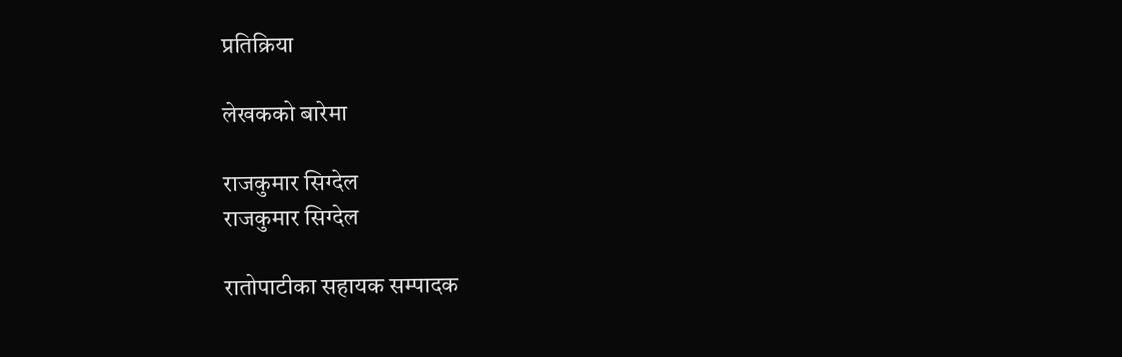प्रतिक्रिया

लेखकको बारेमा

राजकुमार सिग्देल
राजकुमार सिग्देल

रातोपाटीका सहायक सम्पादक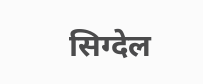सिग्देल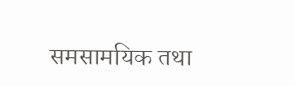समसामयिक तथा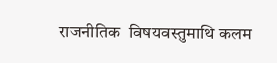राजनीतिक  विषयवस्तुमाथि कलम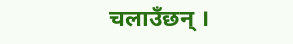चलाउँछन् ।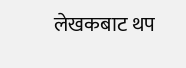लेखकबाट थप